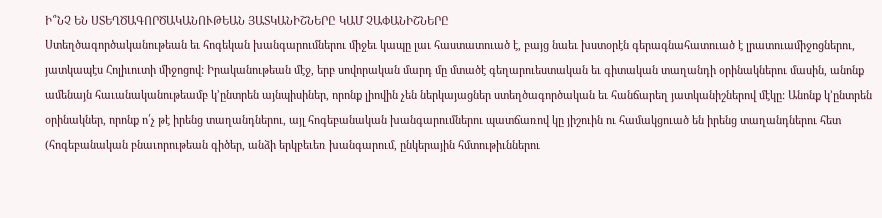Ի՞ՆՉ ԵՆ ՍՏԵՂԾԱԳՈՐԾԱԿԱՆՈՒԹԵԱՆ ՅԱՏԿԱՆԻՇՆԵՐԸ ԿԱՄ ՉԱՓԱՆԻՇՆԵՐԸ
Ստեղծագործականութեան եւ հոգեկան խանգարումներու միջեւ կապը լաւ հաստատուած է, բայց նաեւ խստօրէն գերագնահատուած է լրատուամիջոցներու, յատկապէս Հոլիւուտի միջոցով: Իրականութեան մէջ, երբ սովորական մարդ մը մտածէ գեղարուեստական եւ գիտական տաղանդի օրինակներու մասին, անոնք ամենայն հաւանականութեամբ կ՚ընտրեն այնպիսիներ, որոնք լիովին չեն ներկայացներ ստեղծագործական եւ հանճարեղ յատկանիշներով մէկը: Անոնք կ՚ընտրեն օրինակներ, որոնք ո՛չ թէ իրենց տաղանդներու, այլ հոգեբանական խանգարումներու պատճառով կը յիշուին ու համակցուած են իրենց տաղանդներու հետ (հոգեբանական բնաւորութեան գիծեր, անձի երկբեւեռ խանգարում, ընկերային հմտութիւններու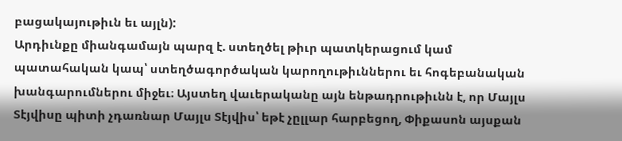բացակայութիւն եւ այլն):
Արդիւնքը միանգամայն պարզ է. ստեղծել թիւր պատկերացում կամ պատահական կապ՝ ստեղծագործական կարողութիւններու եւ հոգեբանական խանգարումներու միջեւ։ Այստեղ վաւերականը այն ենթադրութիւնն է, որ Մայլս Տէյվիսը պիտի չդառնար Մայլս Տէյվիս՝ եթէ չըլլար հարբեցող, Փիքասոն այսքան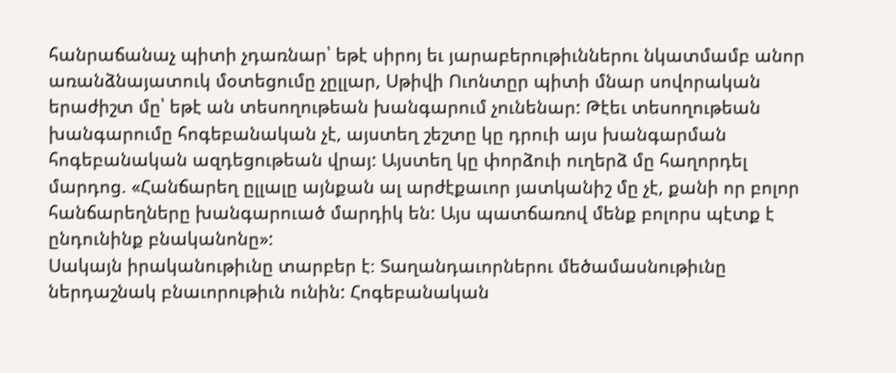հանրաճանաչ պիտի չդառնար՝ եթէ սիրոյ եւ յարաբերութիւններու նկատմամբ անոր առանձնայատուկ մօտեցումը չըլլար, Սթիվի Ուոնտըր պիտի մնար սովորական երաժիշտ մը՝ եթէ ան տեսողութեան խանգարում չունենար: Թէեւ տեսողութեան խանգարումը հոգեբանական չէ, այստեղ շեշտը կը դրուի այս խանգարման հոգեբանական ազդեցութեան վրայ: Այստեղ կը փորձուի ուղերձ մը հաղորդել մարդոց. «Հանճարեղ ըլլալը այնքան ալ արժէքաւոր յատկանիշ մը չէ, քանի որ բոլոր հանճարեղները խանգարուած մարդիկ են: Այս պատճառով մենք բոլորս պէտք է ընդունինք բնականոնը»:
Սակայն իրականութիւնը տարբեր է։ Տաղանդաւորներու մեծամասնութիւնը ներդաշնակ բնաւորութիւն ունին: Հոգեբանական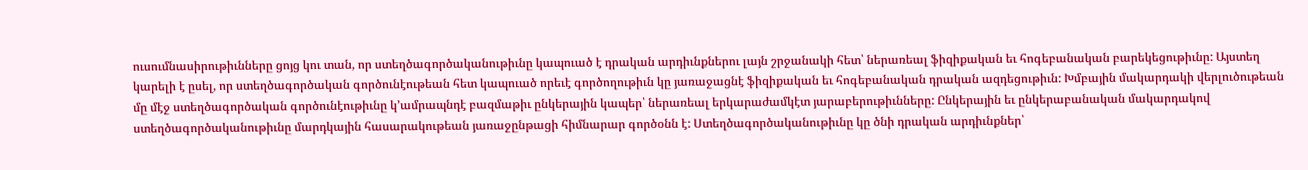ուսումնասիրութիւնները ցոյց կու տան, որ ստեղծագործականութիւնը կապուած է դրական արդիւնքներու լայն շրջանակի հետ՝ ներառեալ ֆիզիքական եւ հոգեբանական բարեկեցութիւնը: Այստեղ կարելի է ըսել, որ ստեղծագործական գործունէութեան հետ կապուած որեւէ գործողութիւն կը յառաջացնէ ֆիզիքական եւ հոգեբանական դրական ազդեցութիւն: Խմբային մակարդակի վերլուծութեան մը մէջ ստեղծագործական գործունէութիւնը կ՚ամրապնդէ բազմաթիւ ընկերային կապեր՝ ներառեալ երկարաժամկէտ յարաբերութիւնները: Ընկերային եւ ընկերաբանական մակարդակով ստեղծագործականութիւնը մարդկային հասարակութեան յառաջընթացի հիմնարար գործօնն է: Ստեղծագործականութիւնը կը ծնի դրական արդիւնքներ՝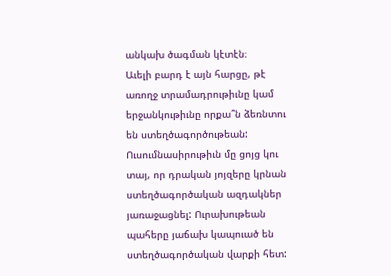անկախ ծագման կէտէն։
Աւելի բարդ է այն հարցը, թէ առողջ տրամադրութիւնը կամ երջանկութիւնը որքա՞ն ձեռնտու են ստեղծագործութեան: Ուսումնասիրութիւն մը ցոյց կու տայ, որ դրական յոյզերը կրնան ստեղծագործական ազդակներ յառաջացնել: Ուրախութեան պահերը յաճախ կապուած են ստեղծագործական վարքի հետ: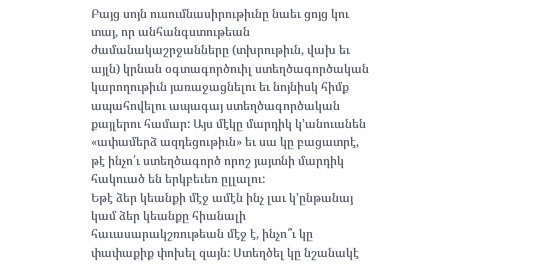Բայց սոյն ուսումնասիրութիւնը նաեւ ցոյց կու տայ, որ անհանգստութեան ժամանակաշրջանները (տխրութիւն, վախ եւ այլն) կրնան օգտագործուիլ ստեղծագործական կարողութիւն յառաջացնելու եւ նոյնիսկ հիմք ապահովելու ապագայ ստեղծագործական քայլերու համար: Այս մէկը մարդիկ կ՚անուանեն «ափամերձ ազդեցութիւն» եւ սա կը բացատրէ, թէ ինչո՛ւ ստեղծագործ որոշ յայտնի մարդիկ հակուած են երկբեւեռ ըլլալու:
Եթէ ձեր կեանքի մէջ ամէն ինչ լաւ կ՚ընթանայ կամ ձեր կեանքը հիանալի հաւասարակշռութեան մէջ է, ինչո՞ւ կը փափաքիք փոխել զայն: Ստեղծել կը նշանակէ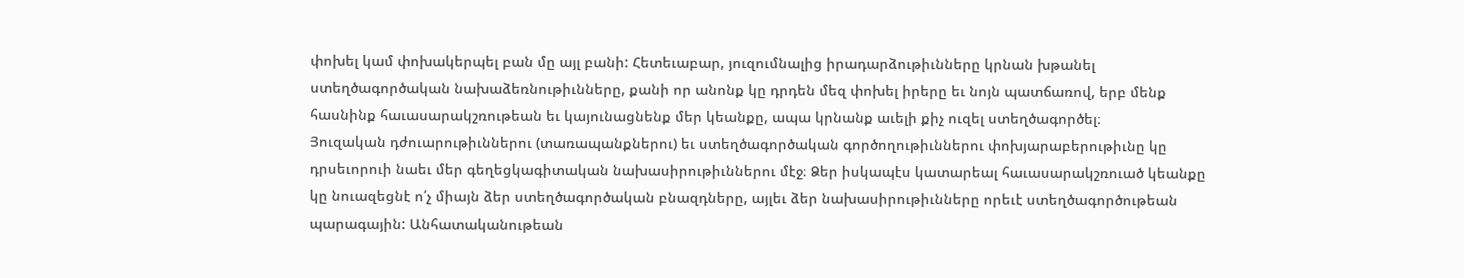փոխել կամ փոխակերպել բան մը այլ բանի: Հետեւաբար, յուզումնալից իրադարձութիւնները կրնան խթանել ստեղծագործական նախաձեռնութիւնները, քանի որ անոնք կը դրդեն մեզ փոխել իրերը եւ նոյն պատճառով, երբ մենք հասնինք հաւասարակշռութեան եւ կայունացնենք մեր կեանքը, ապա կրնանք աւելի քիչ ուզել ստեղծագործել։
Յուզական դժուարութիւններու (տառապանքներու) եւ ստեղծագործական գործողութիւններու փոխյարաբերութիւնը կը դրսեւորուի նաեւ մեր գեղեցկագիտական նախասիրութիւններու մէջ։ Ձեր իսկապէս կատարեալ հաւասարակշռուած կեանքը կը նուազեցնէ ո՛չ միայն ձեր ստեղծագործական բնազդները, այլեւ ձեր նախասիրութիւնները որեւէ ստեղծագործութեան պարագային: Անհատականութեան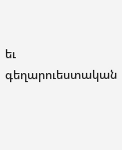եւ գեղարուեստական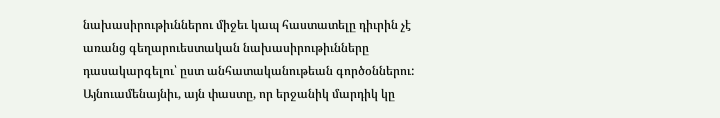նախասիրութիւններու միջեւ կապ հաստատելը դիւրին չէ առանց գեղարուեստական նախասիրութիւնները դասակարգելու՝ ըստ անհատականութեան գործօններու: Այնուամենայնիւ, այն փաստը, որ երջանիկ մարդիկ կը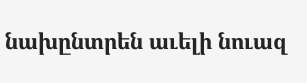նախընտրեն աւելի նուազ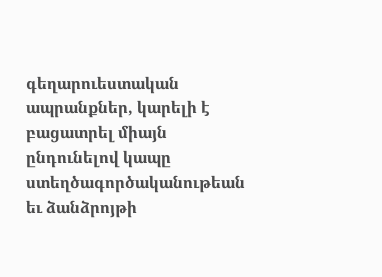գեղարուեստական ապրանքներ, կարելի է բացատրել միայն ընդունելով կապը ստեղծագործականութեան եւ ձանձրոյթի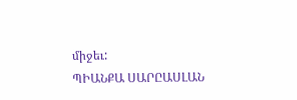միջեւ:
ՊԻԱՆՔԱ ՍԱՐԸԱՍԼԱՆ